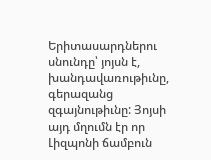Երիտասարդներու սնունդը՝ յոյսն է, խանդավառութիւնը, գերազանց զգայնութիւնը: Յոյսի այդ մղումն էր որ Լիզպոնի ճամբուն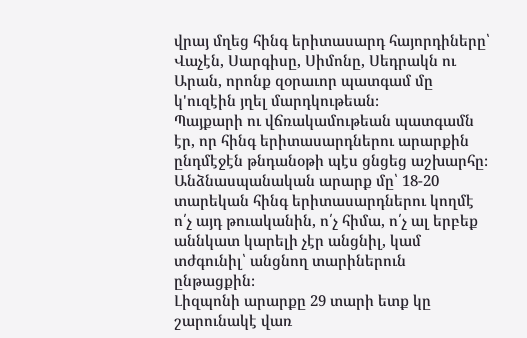վրայ մղեց հինգ երիտասարդ հայորդիները՝ Վաչէն, Սարգիսը, Սիմոնը, Սեդրակն ու Արան, որոնք զօրաւոր պատգամ մը կ'ուզէին յղել մարդկութեան։
Պայքարի ու վճռակամութեան պատգամն էր, որ հինգ երիտասարդներու արարքին ընդմէջէն թնդանօթի պէս ցնցեց աշխարհը։ Անձնասպանական արարք մը՝ 18-20 տարեկան հինգ երիտասարդներու կողմէ ո՛չ այդ թուականին, ո՛չ հիմա, ո՛չ ալ երբեք աննկատ կարելի չէր անցնիլ, կամ տժգունիլ՝ անցնող տարիներուն ընթացքին։
Լիզպոնի արարքը 29 տարի ետք կը շարունակէ վառ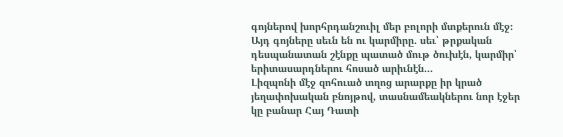գոյներով խորհրդանշուիլ մեր բոլորի մտքերուն մէջ։ Այդ գոյները սեւն են ու կարմիրը. սեւ՝ թրքական դեսպանատան շէնքը պատած մութ ծուխէն, կարմիր՝ երիտասարդներու հոսած արիւնէն...
Լիզպոնի մէջ զոհուած տղոց արարքը իր կրած յեղափոխական բնոյթով, տասնամեակներու նոր էջեր կը բանար Հայ Դատի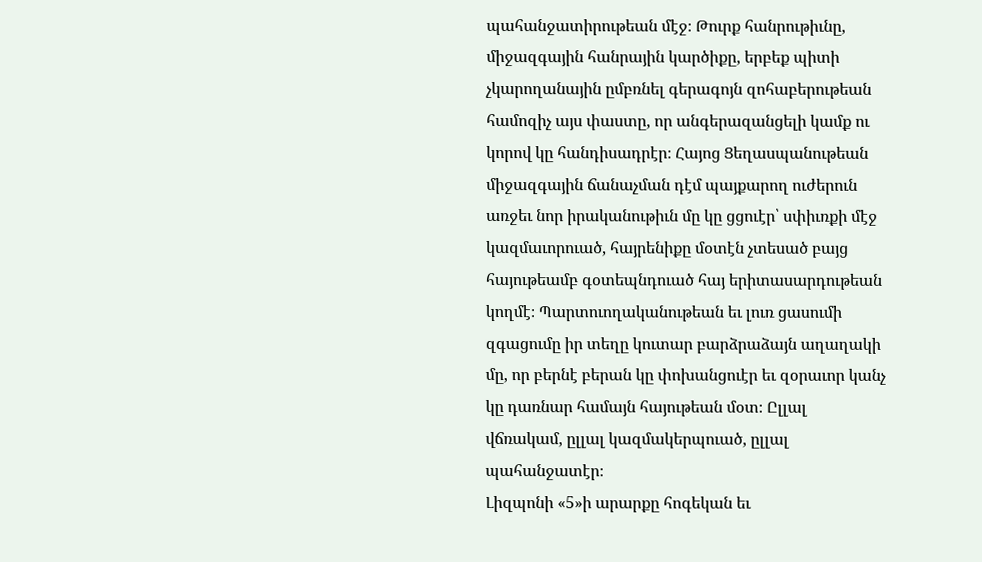պահանջատիրութեան մէջ։ Թուրք հանրութիւնը, միջազգային հանրային կարծիքը, երբեք պիտի չկարողանային ըմբռնել գերագոյն զոհաբերութեան համոզիչ այս փաստը, որ անգերազանցելի կամք ու կորով կը հանդիսադրէր։ Հայոց Ցեղասպանութեան միջազգային ճանաչման դէմ պայքարող ուժերուն առջեւ նոր իրականութիւն մը կը ցցուէր՝ սփիւռքի մէջ կազմաւորուած, հայրենիքը մօտէն չտեսած բայց հայութեամբ գօտեպնդուած հայ երիտասարդութեան կողմէ։ Պարտուողականութեան եւ լուռ ցասումի զգացումը իր տեղը կուտար բարձրաձայն աղաղակի մը, որ բերնէ բերան կը փոխանցուէր եւ զօրաւոր կանչ կը դառնար համայն հայութեան մօտ։ Ըլլալ վճռակամ, ըլլալ կազմակերպուած, ըլլալ պահանջատէր։
Լիզպոնի «5»ի արարքը հոգեկան եւ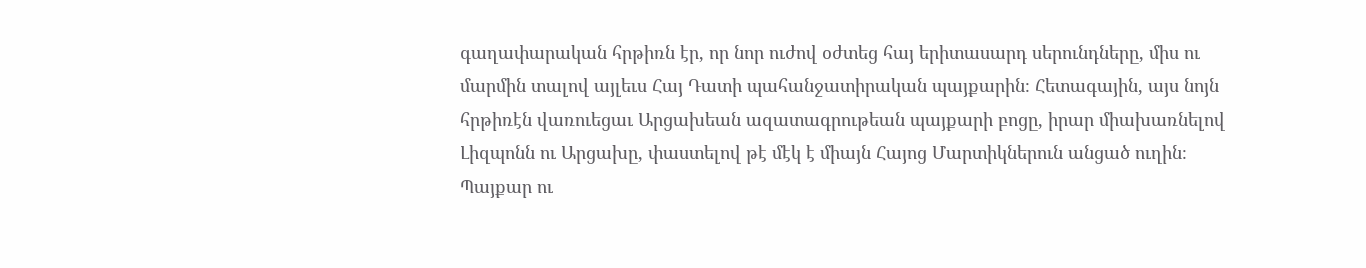գաղափարական հրթիռն էր, որ նոր ուժով օժտեց հայ երիտասարդ սերունդները, միս ու մարմին տալով այլեւս Հայ Դատի պահանջատիրական պայքարին։ Հետագային, այս նոյն հրթիռէն վառուեցաւ Արցախեան ազատագրութեան պայքարի բոցը, իրար միախառնելով Լիզպոնն ու Արցախը, փաստելով թէ մէկ է միայն Հայոց Մարտիկներուն անցած ուղին։
Պայքար ու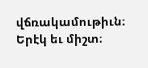վճռակամութիւն։
Երէկ եւ միշտ։